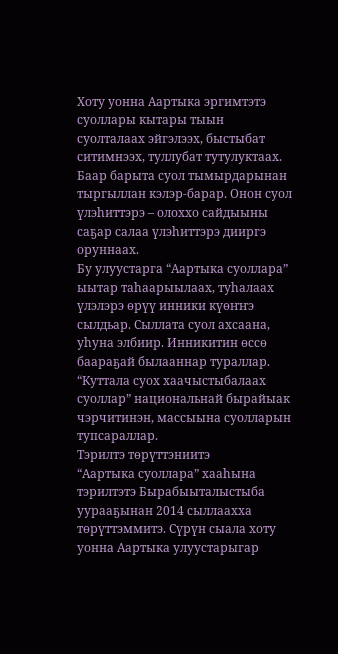Хоту уонна Аартыка эргимтэтэ суоллары кытары тыын суолталаах эйгэлээх, быстыбат ситимнээх, туллубат тутулуктаах. Баар барыта суол тымырдарынан тыргыллан кэлэр-барар. Онон суол үлэһиттэрэ – олоххо сайдыыны саҕар салаа үлэһиттэрэ дииргэ оруннаах.
Бу улуустарга “Аартыка суоллара” ыытар таһаарыылаах, туһалаах үлэлэрэ өрүү инники күөҥҥэ сылдьар. Сыллата суол ахсаана, уһуна элбиир. Инникитин өссө баараҕай былааннар тураллар. “Куттала суох хаачыстыбалаах суоллар” национальнай бырайыак чэрчитинэн, массыына суолларын тупсараллар.
Тэрилтэ төрүттэниитэ
“Аартыка суоллара” хааһына тэрилтэтэ Бырабыыталыстыба уурааҕынан 2014 сыллаахха төрүттэммитэ. Сүрүн сыала хоту уонна Аартыка улуустарыгар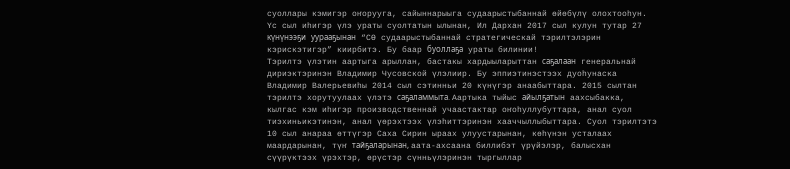суоллары кэмигэр оҥорууга, сайыннарыыга судаарыстыбаннай өйөбүлү олохтооһун. Үс сыл иһигэр үлэ ураты суолтатын ылынан, Ил Дархан 2017 сыл кулун тутар 27 күнүнээҕи уурааҕынан “СӨ судаарыстыбаннай стратегическай тэрилтэлэрин кэрискэтигэр” киирбитэ. Бу баар буоллаҕа ураты билинии!
Тэрилтэ үлэтин аартыга арыллан, бастакы хардыыларыттан саҕалаан генеральнай дириэктэринэн Владимир Чусовской үлэлиир. Бу эппиэтинэстээх дуоһунаска Владимир Валерьевиһы 2014 сыл сэтинньи 20 күнүгэр анаабыттара. 2015 сылтан тэрилтэ хорутуулаах үлэтэ саҕаламмыта. Аартыка тыйыс айылҕатын аахсыбакка, кылгас кэм иһигэр производственнай учаастактар оҥоһуллубуттара, анал суол тиэхиньикэтинэн, анал үөрэхтээх үлэһиттэринэн хааччыллыбыттара. Суол тэрилтэтэ 10 сыл анараа өттүгэр Саха Сирин ыраах улуустарынан, көһүнэн усталаах маардарынан, түҥ тайҕаларынан, аата-ахсаана биллибэт үрүйэлэр, балысхан сүүрүктээх үрэхтэр, өрүстэр сүнньүлэринэн тыргыллар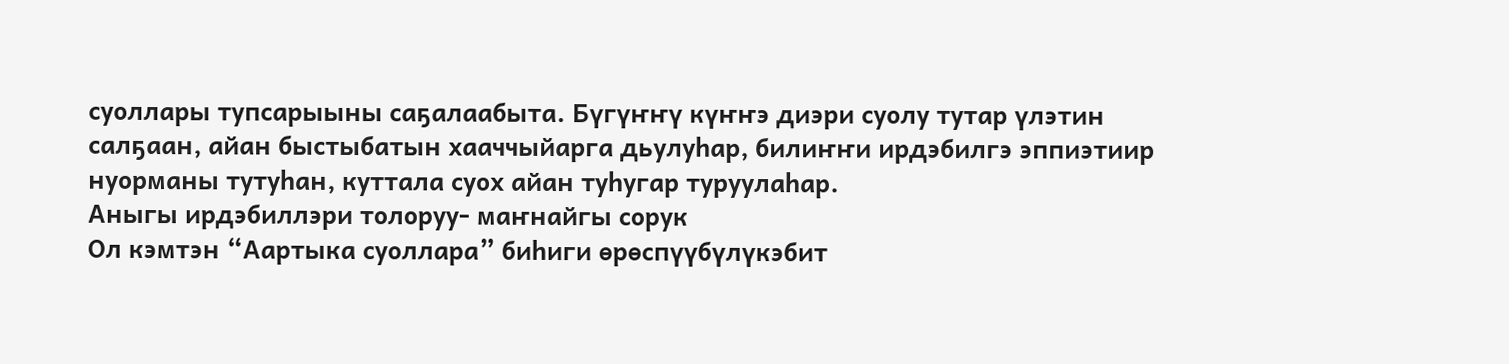суоллары тупсарыыны саҕалаабыта. Бүгүҥҥү күҥҥэ диэри суолу тутар үлэтин салҕаан, айан быстыбатын хааччыйарга дьулуһар, билиҥҥи ирдэбилгэ эппиэтиир нуорманы тутуһан, куттала суох айан туһугар туруулаһар.
Аныгы ирдэбиллэри толоруу- маҥнайгы сорук
Ол кэмтэн “Аартыка суоллара” биһиги өрөспүүбүлүкэбит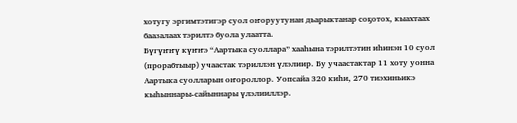хотугу эргимтэтигэр суол оҥоруутунан дьарыктанар соҕотох, кыахтаах баазалаах тэрилтэ буола улаатта.
Бүгүҥҥү күҥҥэ “Аартыка суоллара” хааһына тэрилтэтин иһинэн 10 суол (прорабтыыр) учаастак тэриллэн үлэлиир. Бу учаастактар 11 хоту уонна Аартыка суолларын оҥороллор. Уопсайа 320 киһи, 270 тиэхиньикэ кыһыннары-сайыннары үлэлииллэр.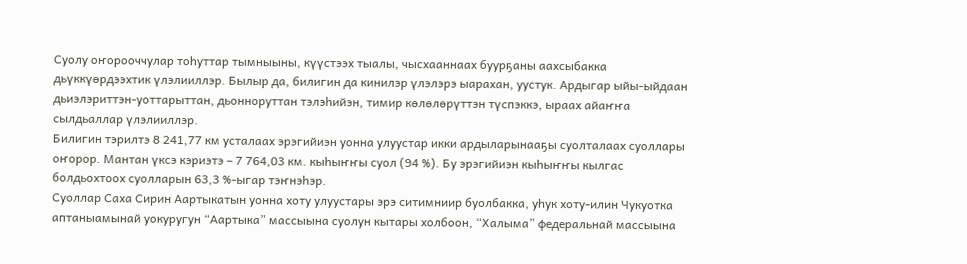Суолу оҥорооччулар тоһуттар тымныыны, күүстээх тыалы, чысхааннаах буурҕаны аахсыбакка дьүккүөрдээхтик үлэлииллэр. Былыр да, билигин да кинилэр үлэлэрэ ыарахан, уустук. Ардыгар ыйы-ыйдаан дьиэлэриттэн-уоттарыттан, дьонноруттан тэлэһийэн, тимир көлөлөрүттэн түспэккэ, ыраах айаҥҥа сылдьаллар үлэлииллэр.
Билигин тэрилтэ 8 241,77 км усталаах эрэгийиэн уонна улуустар икки ардыларынааҕы суолталаах суоллары оҥорор. Мантан үксэ кэриэтэ – 7 764,03 км. кыһыҥҥы суол (94 %). Бу эрэгийиэн кыһыҥҥы кылгас болдьохтоох суолларын 63,3 %-ыгар тэҥнэһэр.
Суоллар Саха Сирин Аартыкатын уонна хоту улуустары эрэ ситимниир буолбакка, уһук хоту-илин Чукуотка аптаныамынай уокуругун “Аартыка” массыына суолун кытары холбоон, “Халыма” федеральнай массыына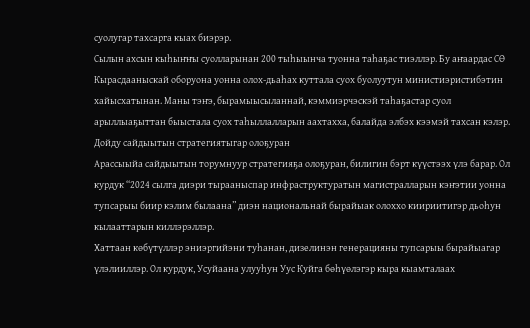суолугар тахсарга кыах биэрэр.
Сылын ахсын кыһыҥҥы суолларынан 200 тыһыынча туонна таһаҕас тиэллэр. Бу аҥаардас СӨ Кырасдааныскай оборуона уонна олох-дьаһах куттала суох буолуутун министиэристибэтин хайысхатынан. Маны тэҥэ, бырамыысыланнай, кэммиэрчэскэй таһаҕастар суол арыллыаҕыттан быыстала суох таһыллалларын аахтахха, балайда элбэх кээмэй тахсан кэлэр.
Дойду сайдыытын стратегиятыгар олоҕуран
Арассыыйа сайдыытын торумнуур стратегияҕа олоҕуран, билигин бэрт күүстээх үлэ барар. Ол курдук “2024 сылга диэри тырааныспар инфраструктуратын магистралларын кэҥэтии уонна тупсарыы биир кэлим былаана” диэн национальнай бырайыак олоххо киириитигэр дьоһун кылааттарын киллэрэллэр.
Хаттаан көбүтүллэр эниэргийэни туһанан, дизелинэн генерацияны тупсарыы бырайыагар үлэлииллэр. Ол курдук, Усуйаана улууһун Уус Куйга бөһүөлэгэр кыра кыамталаах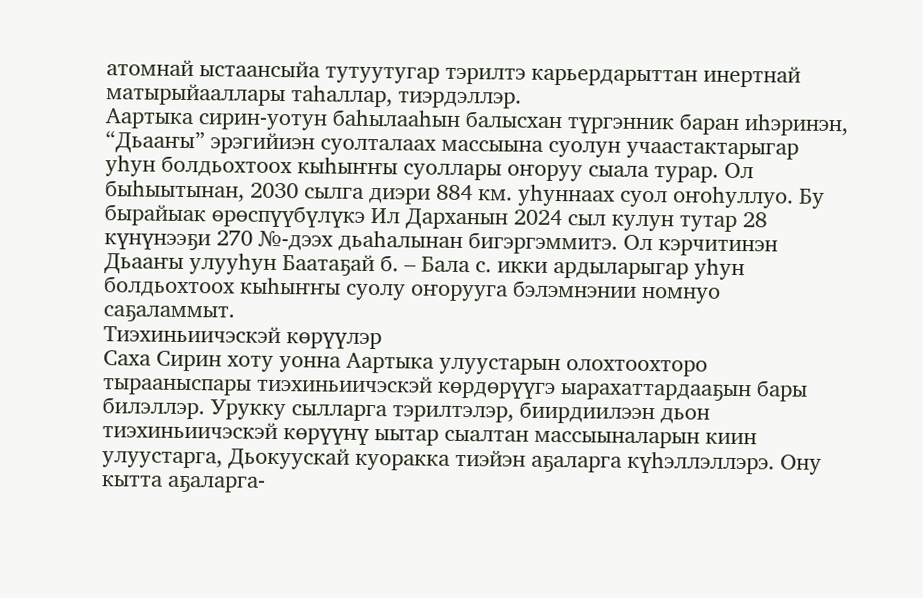атомнай ыстаансыйа тутуутугар тэрилтэ карьердарыттан инертнай матырыйааллары таһаллар, тиэрдэллэр.
Аартыка сирин-уотун баһылааһын балысхан түргэнник баран иһэринэн, “Дьааҥы” эрэгийиэн суолталаах массыына суолун учаастактарыгар уһун болдьохтоох кыһыҥҥы суоллары оҥоруу сыала турар. Ол быһыытынан, 2030 сылга диэри 884 км. уһуннаах суол оҥоһуллуо. Бу бырайыак өрөспүүбүлүкэ Ил Дарханын 2024 сыл кулун тутар 28 күнүнээҕи 270 №-дээх дьаһалынан бигэргэммитэ. Ол кэрчитинэн Дьааҥы улууһун Баатаҕай б. – Бала с. икки ардыларыгар уһун болдьохтоох кыһыҥҥы суолу оҥорууга бэлэмнэнии номнуо саҕаламмыт.
Тиэхиньиичэскэй көрүүлэр
Саха Сирин хоту уонна Аартыка улуустарын олохтоохторо тырааныспары тиэхиньиичэскэй көрдөрүүгэ ыарахаттардааҕын бары билэллэр. Урукку сылларга тэрилтэлэр, биирдиилээн дьон тиэхиньиичэскэй көрүүнү ыытар сыалтан массыыналарын киин улуустарга, Дьокуускай куоракка тиэйэн аҕаларга күһэллэллэрэ. Ону кытта аҕаларга-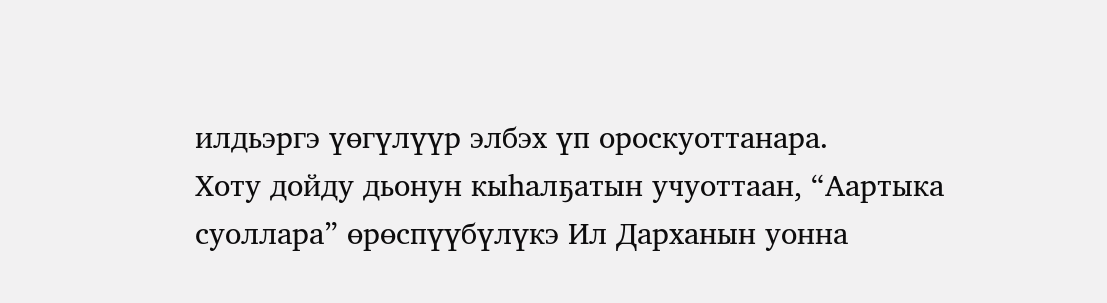илдьэргэ үөгүлүүр элбэх үп ороскуоттанара.
Хоту дойду дьонун кыһалҕатын учуоттаан, “Аартыка суоллара” өрөспүүбүлүкэ Ил Дарханын уонна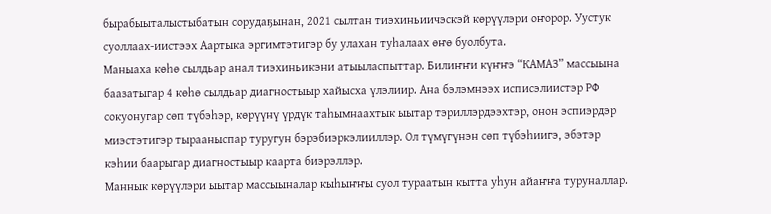бырабыыталыстыбатын сорудаҕынан, 2021 сылтан тиэхиньиичэскэй көрүүлэри оҥорор. Уустук суоллаах-иистээх Аартыка эргимтэтигэр бу улахан туһалаах өҥө буолбута.
Маныаха көһө сылдьар анал тиэхиньикэни атыыласпыттар. Билиҥҥи күҥҥэ “КАМАЗ” массыына баазатыгар 4 көһө сылдьар диагностыыр хайысха үлэлиир. Ана бэлэмнээх исписэлиистэр РФ сокуонугар сөп түбэһэр, көрүүнү үрдүк таһымнаахтык ыытар тэриллэрдээхтэр, онон эспиэрдэр миэстэтигэр тырааныспар туругун бэрэбиэркэлииллэр. Ол түмүгүнэн сөп түбэһиигэ, эбэтэр кэһии баарыгар диагностыыр каарта биэрэллэр.
Маннык көрүүлэри ыытар массыыналар кыһыҥҥы суол тураатын кытта уһун айаҥҥа туруналлар.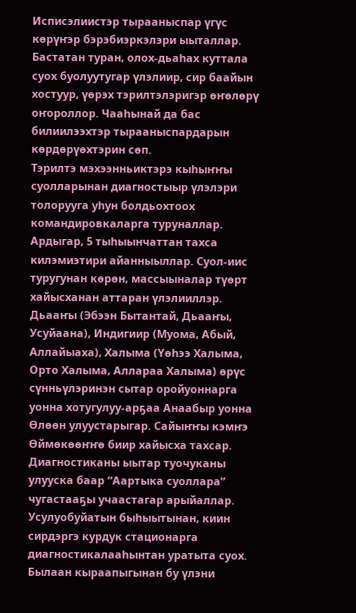Исписэлиистэр тырааныспар үгүс көрүҥэр бэрэбиэркэлэри ыыталлар. Бастатан туран, олох-дьаһах куттала суох буолуутугар үлэлиир, сир баайын хостуур, үөрэх тэрилтэлэригэр өҥөлөрү оҥороллор. Чааһынай да бас билиилээхтэр тырааныспардарын көрдөрүөхтэрин сөп.
Тэрилтэ мэхээнньиктэрэ кыһыҥҥы суолларынан диагностыыр үлэлэри толорууга уһун болдьохтоох командировкаларга туруналлар. Ардыгар, 5 тыһыынчаттан тахса килэмиэтири айанныыллар. Суол-иис туругунан көрөн, массыыналар түөрт хайысханан аттаран үлэлииллэр. Дьааҥы (Эбээн Бытантай, Дьааҥы, Усуйаана), Индигиир (Муома, Абый, Аллайыаха), Халыма (Үөһээ Халыма, Орто Халыма, Аллараа Халыма) өрүс сүнньүлэринэн сытар оройуоннарга уонна хотугулуу-арҕаа Анаабыр уонна Өлөөн улуустарыгар. Сайыҥҥы кэмҥэ Өймөкөөҥҥө биир хайысха тахсар.
Диагностиканы ыытар туочуканы улууска баар “Аартыка суоллара” чугастааҕы учаастагар арыйаллар. Усулуобуйатын быһыытынан, киин сирдэргэ курдук стационарга диагностикалааһынтан уратыта суох. Былаан кыраапыгынан бу үлэни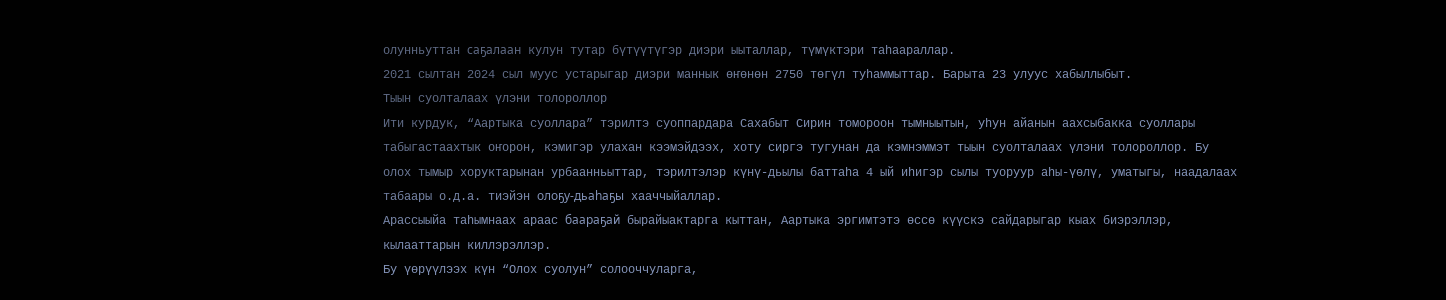олунньуттан саҕалаан кулун тутар бүтүүтүгэр диэри ыыталлар, түмүктэри таһаараллар.
2021 сылтан 2024 сыл муус устарыгар диэри маннык өҥөнөн 2750 төгүл туһаммыттар. Барыта 23 улуус хабыллыбыт.
Тыын суолталаах үлэни толороллор
Ити курдук, “Аартыка суоллара” тэрилтэ суоппардара Сахабыт Сирин томороон тымныытын, уһун айанын аахсыбакка суоллары табыгастаахтык оҥорон, кэмигэр улахан кээмэйдээх, хоту сиргэ тугунан да кэмнэммэт тыын суолталаах үлэни толороллор. Бу олох тымыр хоруктарынан урбаанньыттар, тэрилтэлэр күнү-дьылы баттаһа 4 ый иһигэр сылы туоруур аһы-үөлү, уматыгы, наадалаах табаары о.д.а. тиэйэн олоҕу-дьаһаҕы хааччыйаллар.
Арассыыйа таһымнаах араас баараҕай бырайыактарга кыттан, Аартыка эргимтэтэ өссө күүскэ сайдарыгар кыах биэрэллэр, кылааттарын киллэрэллэр.
Бу үөрүүлээх күн “Олох суолун” солооччуларга,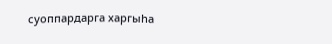суоппардарга харгыһа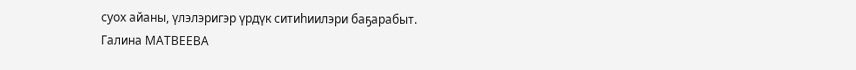суох айаны, үлэлэригэр үрдүк ситиһиилэри баҕарабыт.
Галина МАТВЕЕВА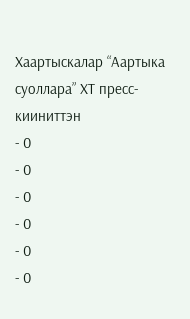Хаартыскалар “Аартыка
суоллара” ХТ пресс-кииниттэн
- 0
- 0
- 0
- 0
- 0
- 0